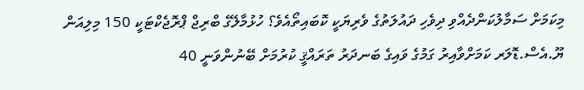މިކަމަށް ސަމާލުކަންދެއްވި ދިވެހި ދައުލަތުގެ ވެރިޔަކީ ކޮބައިތޯއެވެ؟ ހުޅުމާލޭގެ ބްރިޖް ޕްރޮޖެކްޓަކީ 150 މިލިއަން ޔޫ.އެސް.ޑޮލަރ ކަމަށްވާއިރު ގަމުގެ ވައިގެ ބަނދަރު ތަރައްޤީ ކުރުމަށް ބޭނުންވަނީ 40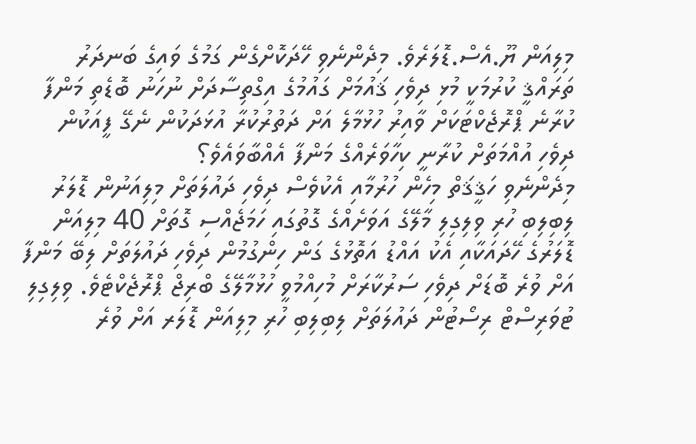މިލިއަން ޔޫ.އެސް.ޑޮލަރެވެ. މިދެންނެވި ހޭދަކޮށްގެން ގަމުގެ ވައިގެ ބަނދަރު ތަރައްޤީ ކުރުމަކީ މުޅި ދިވެހި ޤައުމަށް ގައުމުގެ އިގްތިސާދަށް ނުހަނު ބޮޑެތި މަންފާ ކުރާނެ ޕްރޮޖެކްޓަކަށް ވާއިރު ހުޅުމާލެ އަށް ދަތުރުކުރާ އުޅަދަކުން ނެގޭ ފީއަކުން ދިވެހި އުއްމަތަށް ކުރާނީ ކިހާވަރެއްގެ މަންފާ އެއްބާވައެވެ؟
މިދެންނެވި ހަޤީޤަތް މިހެން ހުރުމާއި އެކުވެސް ދިވެހި ދައުލަތަށް މިލިއަނުން ޑޮލަރު ލިބިލިބި ހުރި ވިލިގިލި މާލޭގެ އަވަށެއްގެ ގޮތުގައި ހަމަޖެއްސި ގޮތަށް 40 މިލިއަން ޑޮލަރުގެ ހޭދައަކާއި އެކު އައްޑު އަތޮޅުގެ ގަން ހިންގުމުން ދިވެހި ދައުލަތަށް ލިބޭ މަންފާ އަށް ވުރެ ބޮޑަށް ދިވެހި ސަރުކާރަށް މުހިއްމުވީ ހުޅުމާލޭގެ ބްރިޖް ޕްރޮޖެކްޓެވެ. ވިލިގިލި ޓުވަރިސްޓް ރިސޯޓުން ދައުލަތަށް ލިބިލިބި ހުރި މިލިއަން ޑޮލަރ އަށް ވުރެ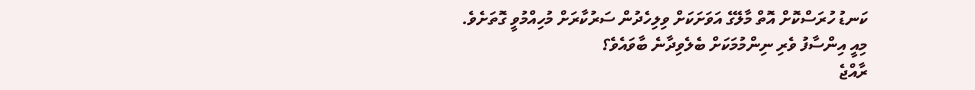ކަނޑު ހުރަސްކޮށް އޮތް މާލޭގެ އަވަށަކަށް ވިލިހެދުން ސަރުކާރަށް މުހިއްމުވީ ގޮތަށެވެ. މިއީ އިންސާފު ވެރި ނިންމުމަކަށް ބެލެވިދާނެ ބާވައެވެ؟
ރާއްޖެ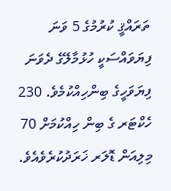ތަރައްޤީ ކުރުމުގެ 5 ވަނަ ފިޔަވައްސަކީ ހުޅުމާލޭގެ ދެވަނަ ފިޔަވަހީގެ ބިންހިއްކުމެވެ. 230 ހެކްޓަރ ގެ ބިން ހިއްކުމަށް 70 މިލިއަން ޑޮލަރ ޚަރަދުކުރެވެއެވެ.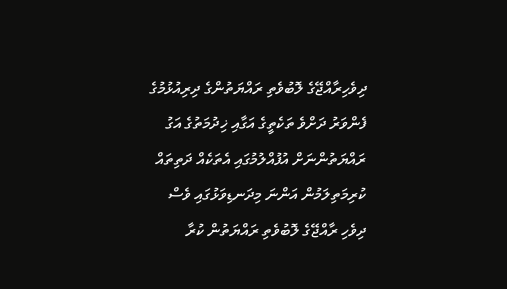ދިވެހިރާއްޖޭގެ ލޮބުވެތި ރައްޔަތުންގެ ދިރިއުޅުމުގެ ފެންވަރު ދަށްވެ ތަކެތީގެ އަގާއި ޚިދުމަތުގެ އަގު ރައްޔަތުންނަށް އުފުއްލުމުގައި އެތަކެއް ދަތިތައް ކުރިމަތިލަމުން އަންނަ މިދަނޑިވަޅުގައި ވެސް ދިވެހި ރާއްޖޭގެ ލޮބުވެތި ރައްޔަތުން ކުރާ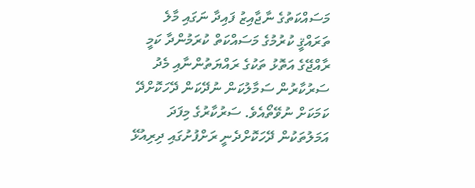މަސައްކަތުގެ ނާޖާއިޒު ފައިދާ ނަގައި މާލެ ތަރައްޤީ ކުރުމުގެ މަސައްކަތް ކުރަމުންދާ ކަމީ ރާއްޖޭގެ އަތޮޅު ތަކުގެ ރައްޔަތުންނާއި މެދު ސަރުކާރުން ސަމާލުކަން ނުދޭކަން ދޭހަކޮށްދޭ ކަމަކަށް ނުވޭތޯއެވެ. ސަރުކާރުގެ މިފަދަ އަމަލުތަކުން ދޭހަކޮށްދެނީ ރަށްފުށުގައި ދިރިއުޅޭ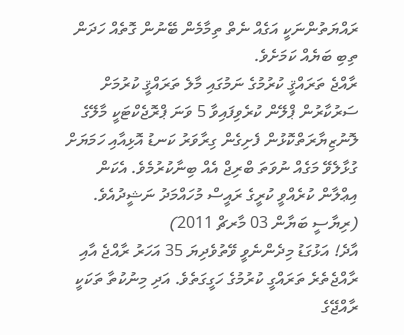ރައްޔަތުންނަކީ އަގެއް ނެތް ތިމާމެން ބޭނުން ގޮތެއް ހަދަން ތިބި ބަޔެއް ކަމަށެވެ.
ރާއްޖެ ތަރައްޤީ ކުރުމުގެ ނަމުގައި މާލެ ތަރައްޤީ ކުރުމަށް ސަރުކާރުން ޕްލޭން ކުރެވިފައިވާ 5 ވަނަ ޕްރޮޖެކްޓަކީ މާލޭގެ ލޮނުޒިޔާރަތްކޮޅުން ފެށިގެން ގިރާވަރު ކަނޑު އޮޅިއާއި ހަމަޔަށް ގުޅާލެވޭ މަގެއް ނުވަތަ ބްރިޖް އެއް ބިނާކުރުމެވެ. އެކަން އިޢްލާން ކުރެއްވީ ކުރީގެ ރައީސް މުހައްމަދު ނަޝީދުއެވެ. (ރިޔާސީ ބަޔާން 03 މާރޗް 2011)
އާދެ! އަޅުގަޑު މިދެންނެވީ ވޭތުވެދިޔަ 35 އަހަރު ރާއްޖެ އާއި ރާއްޖެތެރެ ތަރައްގީ ކުރުމުގެ ހަގީގަތެވެ. އަދި މިނުކުތާ ތަކަކީ ރާއްޖޭގެ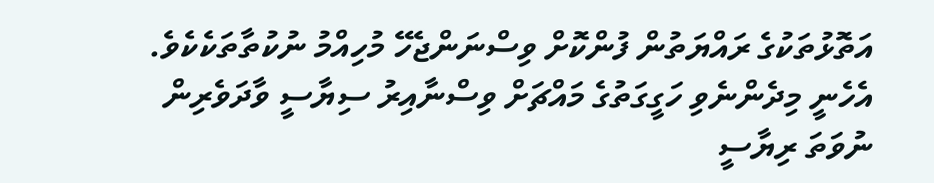އަތޮޅުތަކުގެ ރައްޔަތުން ފުންކޮށް ވިސްނަންޖެހޭ މުހިއްމު ނުކުތާތަކެކެވެ. އެހެނީ މިދެންނެވި ހަގީގަތުގެ މައްޗަށް ވިސްނާއިރު ސިޔާސީ ވާދަވެރިން ނުވަތަ ރިޔާސީ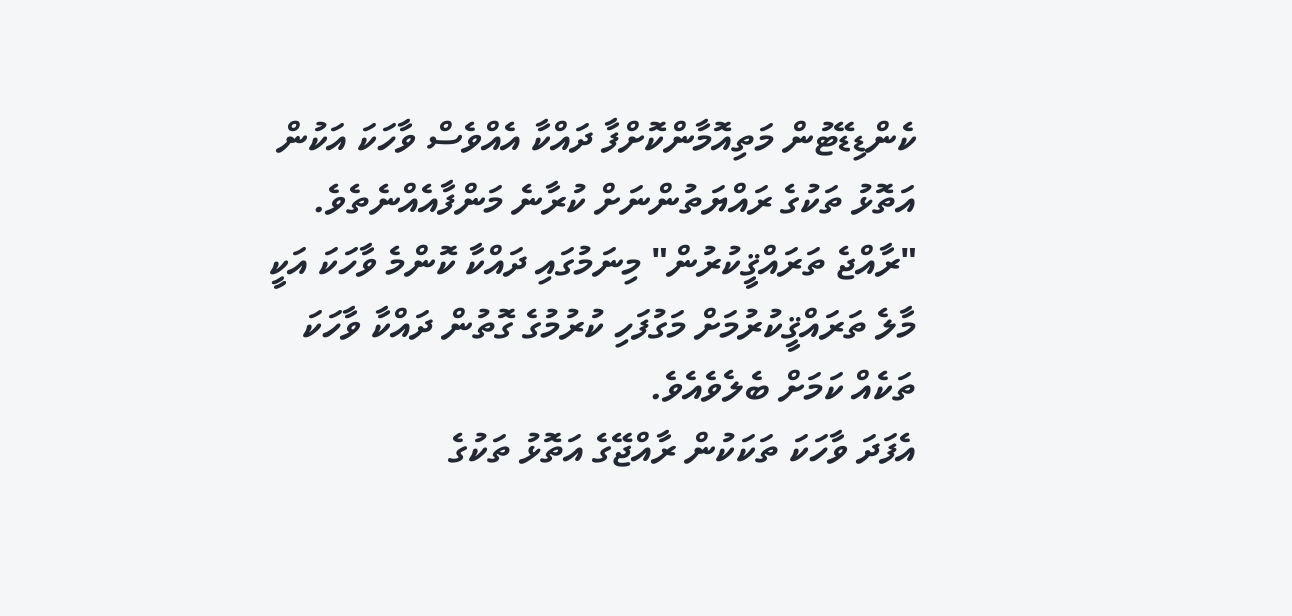ކެންޑިޑޭޓުން މަތިއޮމާންކޮށްފާ ދައްކާ އެއްވެސް ވާހަކަ އަކުން އަތޮޅު ތަކުގެ ރައްޔަތުންނަށް ކުރާނެ މަންފާއެއްނެތެވެ. "ރާއްޖެ ތަރައްޤީކުރުން" މިނަމުގައި ދައްކާ ކޮންމެ ވާހަކަ އަކީ މާލެ ތަރައްޤީކުރުމަށް މަގުފަހި ކުރުމުގެ ގޮތުން ދައްކާ ވާހަކަ ތަކެއް ކަމަށް ބެލެވެއެވެ.
އެފަދަ ވާހަކަ ތަކަކުން ރާއްޖޭގެ އަތޮޅު ތަކުގެ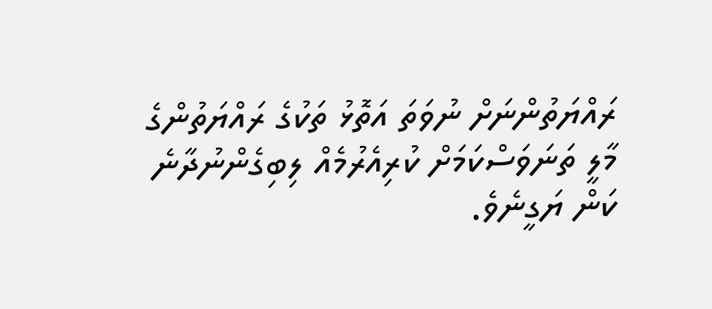ރައްޔަތުންނަށް ނުވަތަ އަތޮޅު ތަކުގެ ރައްޔަތުންގެ މާލީ ތަނަވަސްކަމަށް ކުރިއެރުމެއް ލިބިގެންނުދާނެ ކަން ޔަގީނެވެ.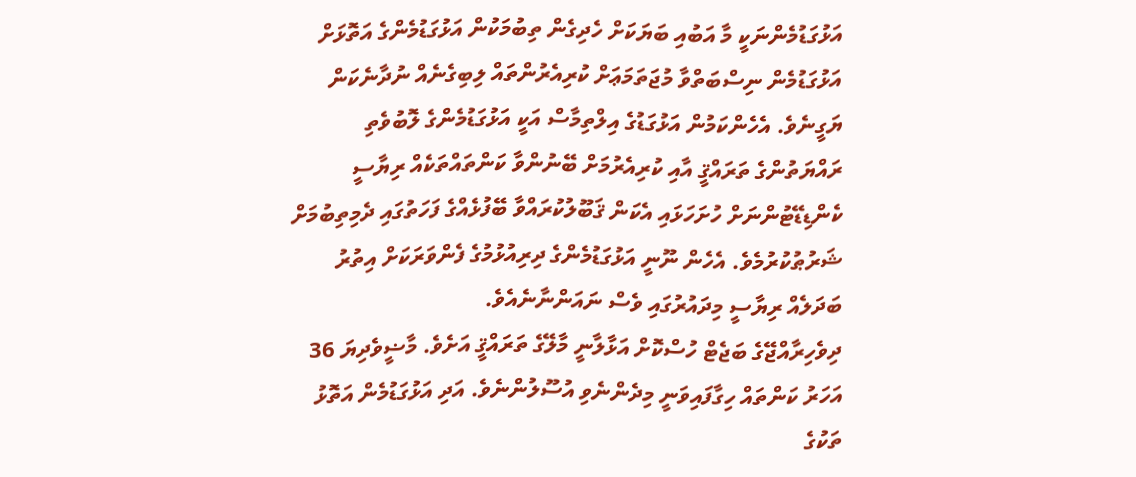އަޅުގަޑުމެންނަކީ މާ އަބުއި ބަޔަކަށް ހެދިގެން ތިބުމަކުން އަޅުގަޑުމެންގެ އަތޮޅަށް އަޅުގަޑުމެން ނިސްބަތްވާ މުޖަތަމަޢަށް ކުރިއެރުންތައް ލިބިގެނެއް ނުދާނެކަން ޔަގީނެވެ. އެހެންކަމުން އަޅުގަޑުގެ އިލްތިމާސް އަކީ އަޅުގަޑުމެންގެ ލޮބުވެތި ރައްޔަތުންގެ ތަރައްޤީ އާއި ކުރިއެރުމަށް ބޭނުންވާ ކަންތައްތަކެއް ރިޔާސީ ކެންޑިޑޭޓުންނަށް ހުށަހަޅައި އެކަން ޤަބޫލުކުރައްވާ ބޭފުޅެއްގެ ފަހަތުގައި ދެމިތިބުމަށް ޝަރުޠުކުރުމެވެ. އެހެން ނޫނީ އަޅުގަޑުމެންގެ ދިރިއުޅުމުގެ ފެންވަރަކަށް އިތުރު ބަދަލެއް ރިޔާސީ މިދައުރުގައި ވެސް ނައަންނާނެއެވެ.
ދިވެހިރާއްޖޭގެ ބަޖެޓް ހުސްކޮށް އަޅާލާނީ މާލޭގެ ތަރައްޤީ އަށެވެ. މާޟީވެދިޔަ 36 އަހަރު ކަންތައް ހިގާފައިވަނީ މިދެންނެވި އުސޫލުންނެވެ. އަދި އަޅުގަޑުމެން އަތޮޅު ތަކުގެ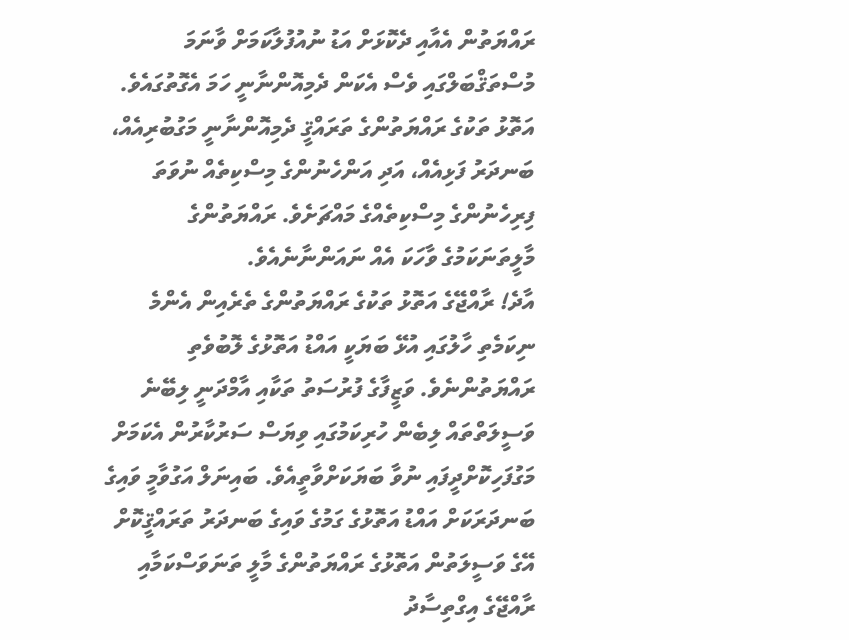ރައްޔަތުން އެއާއި ދެކޮޅަށް އަޑު ނުއުފުލާކަމަށް ވާނަމަ މުސްތަޤްބަލްގައި ވެސް އެކަން ދެމިއޮންނާނީ ހަމަ އެގޮތުގައެވެ. އަތޮޅު ތަކުގެ ރައްޔަތުންގެ ތަރައްޤީ ދެމިއޮންނާނީ މަގުބުރިއެއް، ބަނދަރު ފަޅިއެއް، އަދި އަންހެނުންގެ މިސްކިތެއް ނުވަތަ ފިރިހެނުންގެ މިސްކިތެއްގެ މައްޗަށެވެ. ރައްޔަތުންގެ މާލީތަނަކަމުގެ ވާހަކަ އެއް ނައަންނާނެއެވެ.
އާދެ! ރާއްޖޭގެ އަތޮޅު ތަކުގެ ރައްޔަތުންގެ ތެރެއިން އެންމެ ނިކަމެތި ހާލުގައި އުޅޭ ބަޔަކީ އައްޑު އަތޮޅުގެ ލޮބުވެތި ރައްޔަތުންނެވެ. ވަޒީފާގެ ފުރުސަތު ތަކާއި އާމްދަނީ ލިބޭނެ ވަސީލަތްތައް ލިބެން ހުރިކަމުގައި ވިޔަސް ސަރުކާރުން އެކަމަށް މަގުފަހިކޮށްދީފައި ނުވާ ބަޔަކަށްވާތީއެވެ. ބައިނަލް އަގުވާމީ ވައިގެ ބަނދަރަކަށް އައްޑު އަތޮޅުގެ ގަމުގެ ވައިގެ ބަނދަރު ތަރައްޤީކޮށް އޭގެ ވަސީލަތުން އަތޮޅުގެ ރައްޔަތުންގެ މާލީ ތަނަވަސްކަމާއި ރާއްޖޭގެ އިގްތިސާދު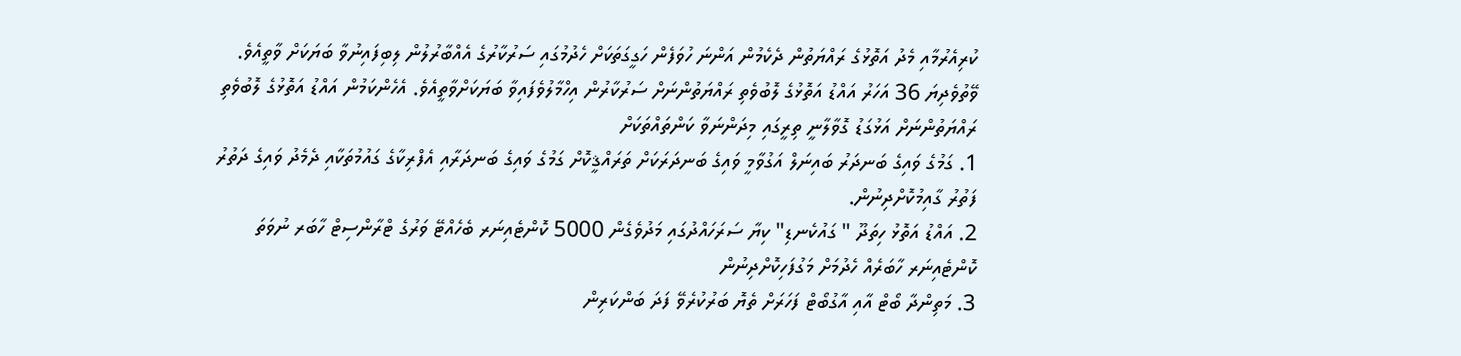ކުރިއެރުމާއި މެދު އަތޮޅުގެ ރައްޔަތުން ދެކެމުން އަންނަ ހުވަފެން ހަގީގަތަކަށް ހެދުމުގައި ސަރުކާރުގެ އެއްބާރުލުން ލިބިފައިނުވާ ބަޔަކަށް ވާތީއެވެ. ވޭތުވެދިޔަ 36 އަހަރު އައްޑު އަތޮޅުގެ ލޮބުވެތި ރައްޔަތުންނަށް ސަރުކާރުން އިހްމާލުވެފައިވާ ބަޔަކަށްވާތީއެވެ. އެހެންކަމުން އައްޑު އަތޮޅުގެ ލޮބުވެތި ރައްޔަތުންނަށް އަޅުގަޑު ގޮވާލާނީ ތިރީގައި މިދަންނަވާ ކަންތައްތަކަށް
1. ގަމުގެ ވައިގެ ބަނދަރު ބައިނަލް އަގުވާމީ ވައިގެ ބަނދަރަކަށް ތަރައްޤީކޮށް ގަމުގެ ވައިގެ ބަނދަރާއި އެފްރިކާގެ ގައުމުތަކާއި ދެމެދު ވައިގެ ދަތުރު ފަތުރު ގާއިމުކޮށްދިނުން.
2. އައްޑު އަތޮޅު ހިތަދޫ " ގައުކެނޑި" ކިޔާ ސަރަހައްދުގައި މަދުވެގެން 5000 ކޮންޓެއިނަރ ބެހެއްޓޭ ވަރުގެ ޓްރާންސިޓް ހާބަރ ނުވަތަ ކޮންޓެއިނަރ ހާބަރެއް ހެދުމަށް މަގުފަހިކޮށްދިނުން
3. މަތިންދާ ބޯޓް އާއި އާގުބޯޓް ފަހަރަށް ތެޔޮ ބަރުކުރެވޭ ފަދަ ބަންކަރިން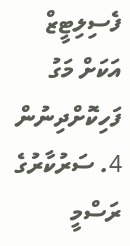ފެސިލިޓީޒް އަކަށް މަގު ފަހިކޮށްދިނުން
4. ސަރުކާރުގެ ރަސްމީ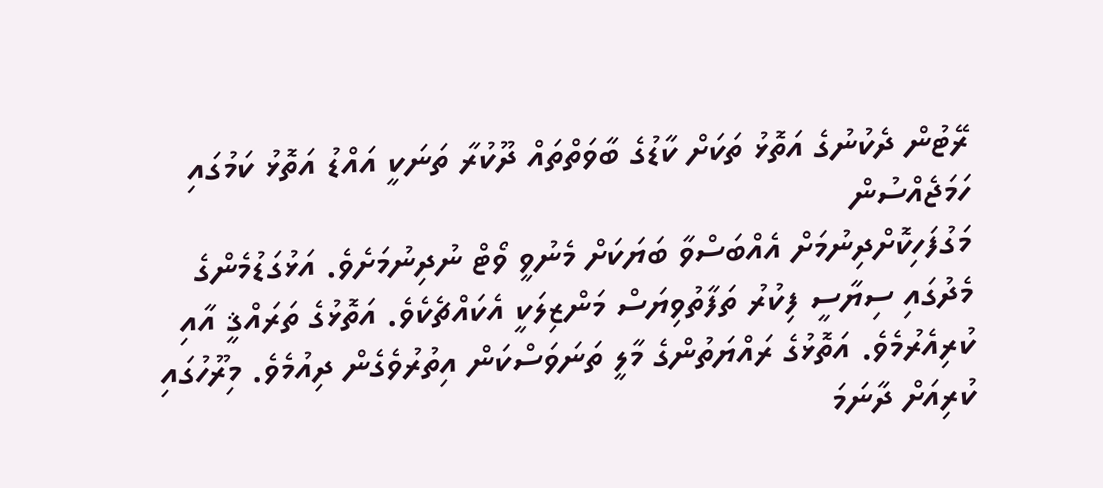ރޭޓުން ދެކުނުގެ އަތޮޅު ތަކަށް ކާޑުގެ ބާވަތްތައް ދޫކުރާ ތަނަކީ އައްޑު އަތޮޅު ކަމުގައި ހަމަޖެއްސުން
މަގުފަހިކޮށްދިނުމަށް އެއްބަސްވާ ބަޔަކަށް މެނުވީ ވޯޓް ނުދިނުމަށެވެ. އަޅުގަޑުމެންގެ މެދުގައި ސިޔާސީ ފިކުރު ތަފާތުވިޔަސް މަންޒިލަކީ އެކައްޗެކެވެ. އަތޮޅުގެ ތަރައްޤީ އާއި ކުރިއެރުމެވެ. އަތޮޅުގެ ރައްޔަތުންގެ މާލީ ތަނަވަސްކަން އިތުރުވެގެން ދިއުމެވެ. މިރޫހުގައި ކުރިއަށް ދާނަމަ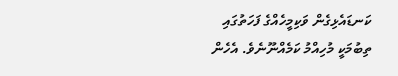ކަނޑައެޅިގެން ވަކިމީހެއްގެ ފަހަތުގައި ތިބުމަކީ މުހިއްމު ކަމެއްނޫނެވެ. އެހެން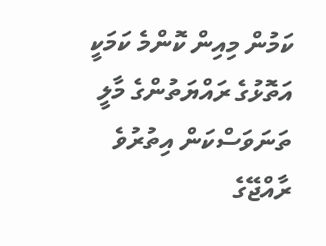ކަމުން މިއިން ކޮންމެ ކަމަކީ އަތޮޅުގެ ރައްޔަތުންގެ މާލީ ތަނަވަސްކަން އިތުރުވެ ރާއްޖޭގެ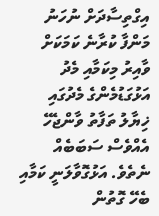އިގްތިސާދަށް ނުހަނު މަންފާ ކުރާނެ ކަމަކަށް ވާއިރު މިކަމާއި މެދު އަޅުގަޑުމެންގެ މެދުގައި ޚިޔާލު ތަފާތު ވާންޖެހޭ އެއްވެސް ސަބަބެއް ނެތެވެ. އަޅުގޮވާލަނީ ކަމާއި ބެހޭ ގޮތުން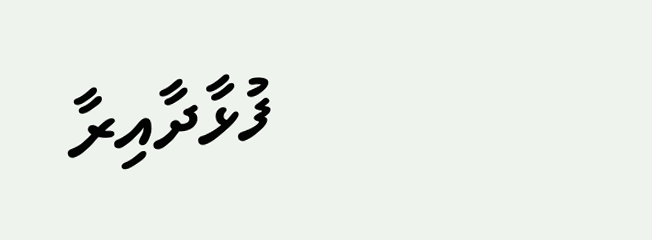ފުޅާދާއިރާ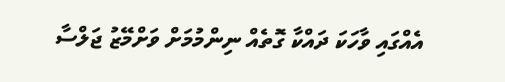އެއްގައި ވާހަކަ ދައްކާ ގޮތެއް ނިންމުމަށް ވަށްމޭޒު ޖަލްސާ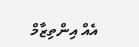އެއް އިންތިޒާމް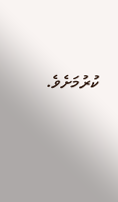ކުރުމަށެވެ.